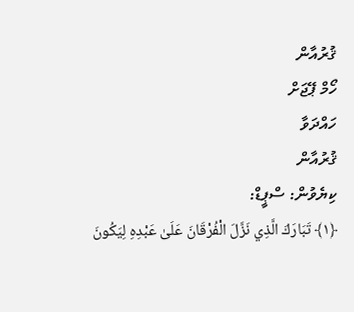ޤުރުއާން
ހޯމް ޕޭޖަށް
ހައްދަވާ
ޤުރުއާން
ކިޔެވުން: ސްޕީޑް:
﴿١﴾ تَبَارَكَ الَّذِي نَزَّلَ الْفُرْقَانَ عَلَىٰ عَبْدِهِ لِيَكُونَ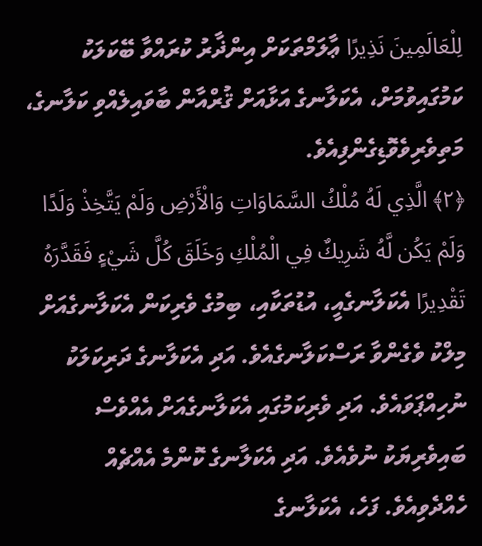لِلْعَالَمِينَ نَذِيرًا ޢާލަމްތަކަށް އިންޛާރު ކުރައްވާ ބޭކަލަކު ކަމުގައިވުމަށް، އެކަލާނގެ އަޅާއަށް ޤުރްއާން ބާވައިލެއްވި ކަލާނގެ، މަތިވެރިވެވޮޑިގެންފިއެވެ.
﴿٢﴾ الَّذِي لَهُ مُلْكُ السَّمَاوَاتِ وَالْأَرْضِ وَلَمْ يَتَّخِذْ وَلَدًا وَلَمْ يَكُن لَّهُ شَرِيكٌ فِي الْمُلْكِ وَخَلَقَ كُلَّ شَيْءٍ فَقَدَّرَهُ تَقْدِيرًا އެކަލާނގެއީ، އުޑުތަކާއި، ބިމުގެ ވެރިކަން އެކަލާނގެއަށް މިލްކު ވެގެންވާ ރަސްކަލާނގެއެވެ. އަދި އެކަލާނގެ ދަރިކަލަކު ނުހިއްޕަވައެވެ. އަދި ވެރިކަމުގައި އެކަލާނގެއަށް އެއްވެސް ބައިވެރިޔަކު ނުވެއެވެ. އަދި އެކަލާނގެ ކޮންމެ އެއްޗެއް ހެއްދެވިއެވެ. ފަހެ، އެކަލާނގެ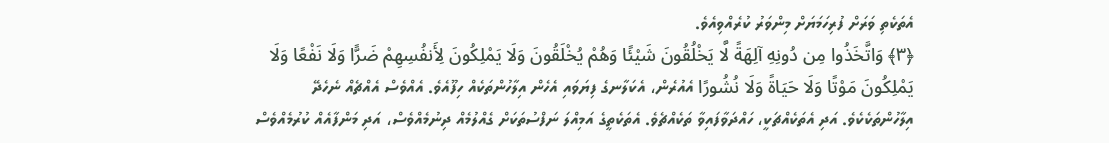އެތަކެތި ވަރަށް ފުރިހަމަޔަށް މިންވަރު ކުރެއްވިއެވެ.
﴿٣﴾ وَاتَّخَذُوا مِن دُونِهِ آلِهَةً لَّا يَخْلُقُونَ شَيْئًا وَهُمْ يُخْلَقُونَ وَلَا يَمْلِكُونَ لِأَنفُسِهِمْ ضَرًّا وَلَا نَفْعًا وَلَا يَمْلِكُونَ مَوْتًا وَلَا حَيَاةً وَلَا نُشُورًا އެއުރެން، އެކަލާނގެ ފިޔަވައި އެހެން އިލާހުންތަކެއް ހިފޫއެވެ. އެއްވެސް އެއްޗެއް ނެހެދޭ އިލާހުންތަކެކެވެ. އަދި އެތަކެއްޗަކީ، ހައްދަވާފައިވާ ތަކެއްޗެވެ. އެތަކެތީގެ އަމިއްލަ ނަފްސުތަކަށް ގެއްލުމެއް ދިނުމެއްވެސް، އަދި މަންފާއެއް ކުރުމެއްވެސް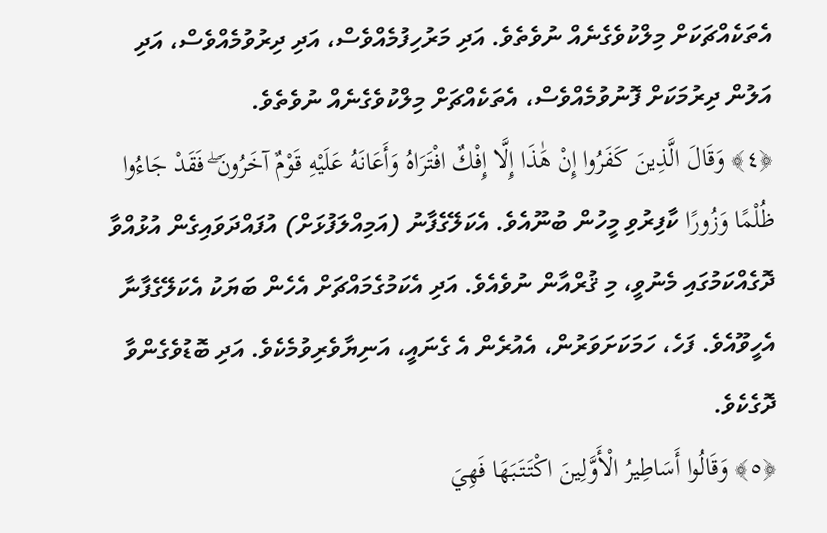އެތަކެއްޗަކަށް މިލްކުވެގެނެއް ނުވެތެވެ. އަދި މަރުހިފުމެއްވެސް، އަދި ދިރުވުމެއްވެސް، އަދި އަލުން ދިރުމަކަށް ފޮނުވުމެއްވެސް، އެތަކެއްޗަށް މިލްކުވެގެނެއް ނުވެތެވެ.
﴿٤﴾ وَقَالَ الَّذِينَ كَفَرُوا إِنْ هَٰذَا إِلَّا إِفْكٌ افْتَرَاهُ وَأَعَانَهُ عَلَيْهِ قَوْمٌ آخَرُونَ ۖ فَقَدْ جَاءُوا ظُلْمًا وَزُورًا ކާފިރުވި މީހުން ބުނޫއެވެ. އެކަލޭގެފާނު (އަމިއްލަފުޅަށް) އުފައްދަވައިގެން އުޅުއްވާ ދޮގެއްކަމުގައި މެނުވީ، މި ޤުރްއާން ނުވެއެވެ. އަދި އެކަމުގެމައްޗަށް އެހެން ބަޔަކު އެކަލޭގެފާނާ އެހީވޫއެވެ. ފަހެ، ހަމަކަށަވަރުން، އެއުރެން އެ ގެނައީ، އަނިޔާވެރިވުމެކެވެ. އަދި ބޮޑުވެގެންވާ ދޮގެކެވެ.
﴿٥﴾ وَقَالُوا أَسَاطِيرُ الْأَوَّلِينَ اكْتَتَبَهَا فَهِيَ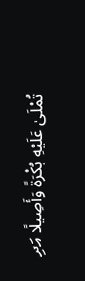تُمْلَىٰ عَلَيْهِ بُكْرَةً وَأَصِيلًا އަދި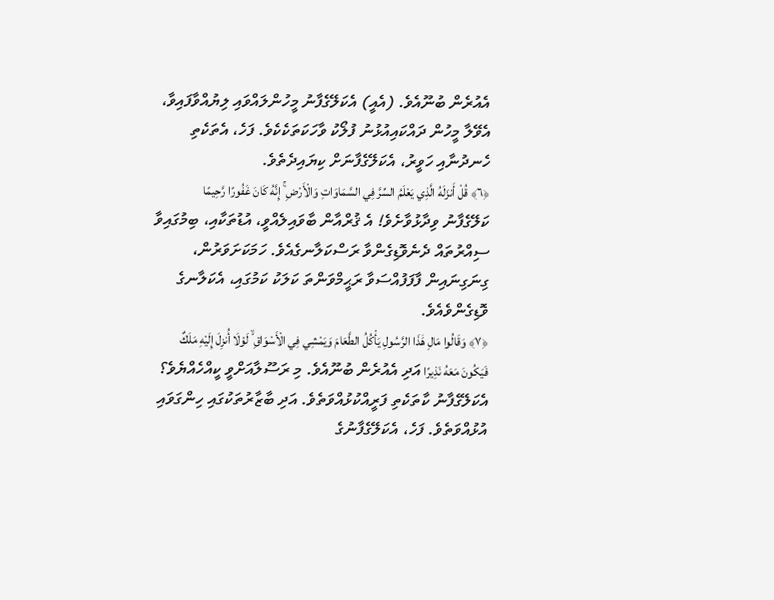އެއުރެން ބުނޫއެވެ. (އެއީ) އެކަލޭގެފާނު މީހުންލައްވައި ލިޔުއްވާފައިވާ، އެވޭލާ މީހުން ދައްކައިއުޅުނު ފުލޯކު ވާހަކަތަކެކެވެ. ފަހެ، އެތަކެތި ހެނދުނާއި ހަވީރު، އެކަލޭގެފާނަށް ކިޔައިދެތެވެ.
﴿٦﴾ قُلْ أَنزَلَهُ الَّذِي يَعْلَمُ السِّرَّ فِي السَّمَاوَاتِ وَالْأَرْضِ ۚ إِنَّهُ كَانَ غَفُورًا رَّحِيمًا ކަލޭގެފާނު ވިދާޅުވާށެވެ! އެ ޤުރްއާން ބާވައިލެއްވީ، އުޑުތަކާއި، ބިމުގައިވާ ސިއްރުތައް ދެނެވޮޑިގެންވާ ރަސްކަލާނގެއެވެ. ހަމަކަށަވަރުން، ގިނަގިނައިން ފާފަފުއްސަވާ ރަޙީމްވަންތަ ކަލަކު ކަމުގައި، އެކަލާނގެ ވޮޑިގެންވެއެވެ.
﴿٧﴾ وَقَالُوا مَالِ هَٰذَا الرَّسُولِ يَأْكُلُ الطَّعَامَ وَيَمْشِي فِي الْأَسْوَاقِ ۙ لَوْلَا أُنزِلَ إِلَيْهِ مَلَكٌ فَيَكُونَ مَعَهُ نَذِيرًا އަދި އެއުރެން ބުނޫއެވެ. މި ރަސޫލާއަށްވީ ކީއްހެއްޔެވެ؟ އެކަލޭގެފާނު ކާތަކެތި ފަރީއްކުޅުއްވަތެވެ. އަދި ބާޒާރުތަކުގައި ހިންގަވައި އުޅުއްވަތެވެ. ފަހެ، އެކަލޭގެފާނުގެ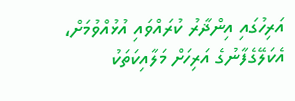އަރިހުގައި އިންޛާރު ކުރައްވައި އުޅުއްވުމަށް، އެކަލޭގެފާނުގެ އަރިހަށް މަލާއިކަތަކު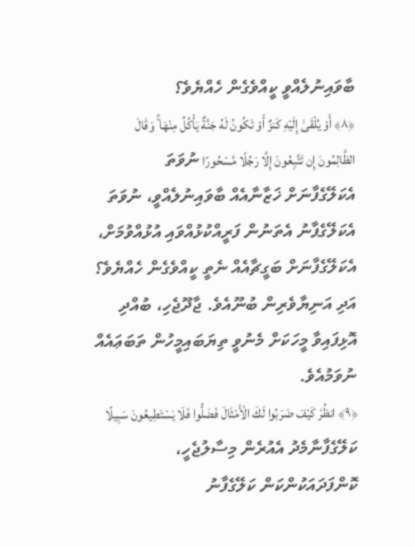ބާވައިނުލެއްވީ ކީއްވެގެން ހެއްޔެވެ؟
﴿٨﴾ أَوْ يُلْقَىٰ إِلَيْهِ كَنزٌ أَوْ تَكُونُ لَهُ جَنَّةٌ يَأْكُلُ مِنْهَا ۚ وَقَالَ الظَّالِمُونَ إِن تَتَّبِعُونَ إِلَّا رَجُلًا مَّسْحُورًا ނުވަތަ އެކަލޭގެފާނަށް ޚަޒާނާއެއް ބާވައިނުލެއްވީ، ނުވަތަ އެކަލޭގެފާނު އެތަނުން ފަރީއްކުޅުއްވައި އުޅުއްވުމަށް، އެކަލޭގެފާނަށް ބަގީޗާއެއް ނެތީ ކީއްވެގެން ހެއްޔެވެ؟ އަދި އަނިޔާވެރިން ބުނޫއެވެ. ޖާދޫޖެހި، ބުއްދި އޮޅިފައިވާ މީހަކަށް މެނުވީ ތިޔަބައިމީހުން ތަބަޢައެއް ނުވަމުއެވެ.
﴿٩﴾ انظُرْ كَيْفَ ضَرَبُوا لَكَ الْأَمْثَالَ فَضَلُّوا فَلَا يَسْتَطِيعُونَ سَبِيلًا ކަލޭގެފާނާމެދު އެއުރެން މިސާލުޖެހީ، ކޮންފަދައަކުންކަން ކަލޭގެފާނު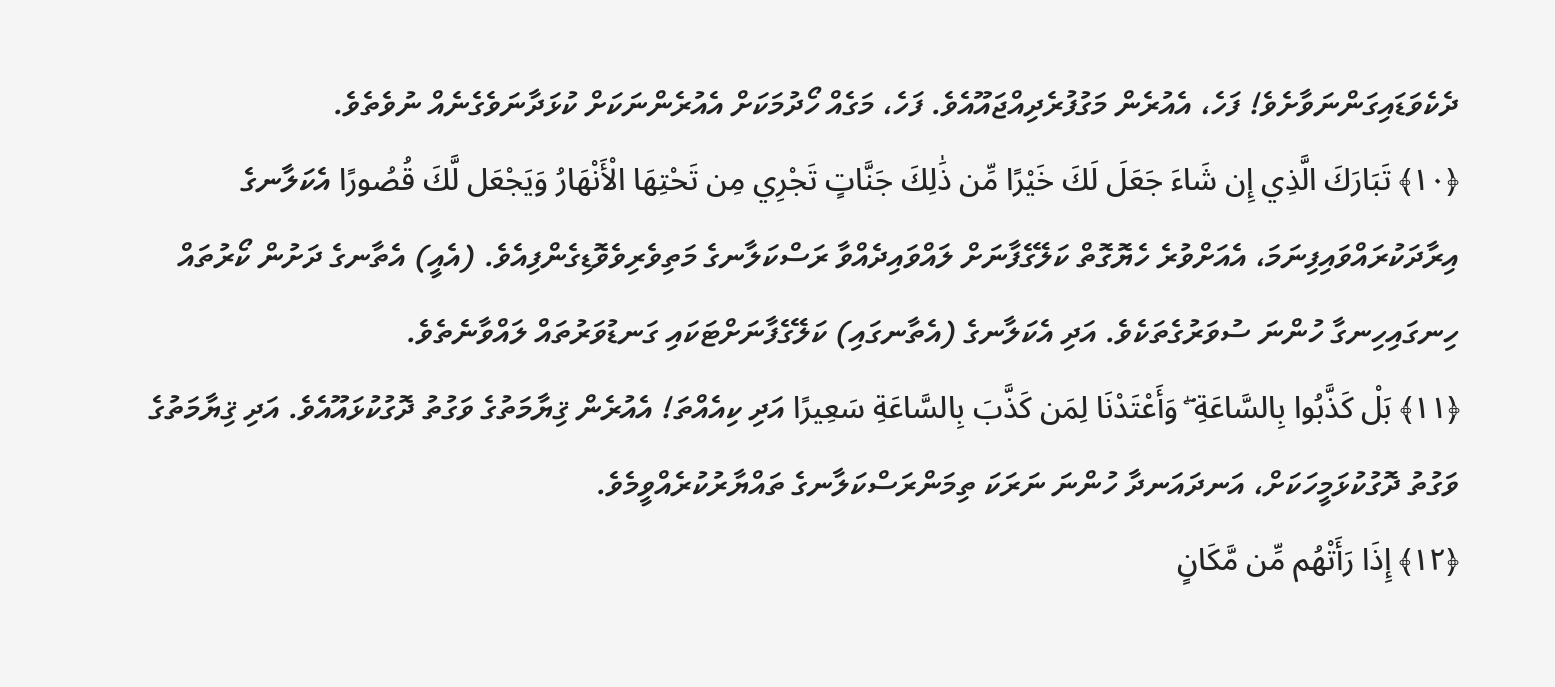ދެކެވަޑައިގަންނަވާށެވެ! ފަހެ، އެއުރެން މަގުފުރެދިއްޖައޫއެވެ. ފަހެ، މަގެއް ހޯދުމަކަށް އެއުރެންނަކަށް ކުޅަދާނަވެގެނެއް ނުވެތެވެ.
﴿١٠﴾ تَبَارَكَ الَّذِي إِن شَاءَ جَعَلَ لَكَ خَيْرًا مِّن ذَٰلِكَ جَنَّاتٍ تَجْرِي مِن تَحْتِهَا الْأَنْهَارُ وَيَجْعَل لَّكَ قُصُورًا އެކަލާނގެ އިރާދަކުރައްވައިފިނަމަ، އެއަށްވުރެ ހެޔޮގޮތް ކަލޭގެފާނަށް ލައްވައިދެއްވާ ރަސްކަލާނގެ މަތިވެރިވެވޮޑިގެންފިއެވެ. (އެއީ) އެތާނގެ ދަށުން ކޯރުތައް ހިނގައިހިނގާ ހުންނަ ސުވަރުގެތަކެވެ. އަދި އެކަލާނގެ (އެތާނގައި) ކަލޭގެފާނަށްޓަކައި ގަނޑުވަރުތައް ލައްވާނެތެވެ.
﴿١١﴾ بَلْ كَذَّبُوا بِالسَّاعَةِ ۖ وَأَعْتَدْنَا لِمَن كَذَّبَ بِالسَّاعَةِ سَعِيرًا އަދި ކިއެއްތަ! އެއުރެން ޤިޔާމަތުގެ ވަގުތު ދޮގުކުޅައޫއެވެ. އަދި ޤިޔާމަތުގެ ވަގުތު ދޮގުކުޅަމީހަކަށް، އަނދައަނދާ ހުންނަ ނަރަކަ ތިމަންރަސްކަލާނގެ ތައްޔާރުކުރެއްވީމެވެ.
﴿١٢﴾ إِذَا رَأَتْهُم مِّن مَّكَانٍ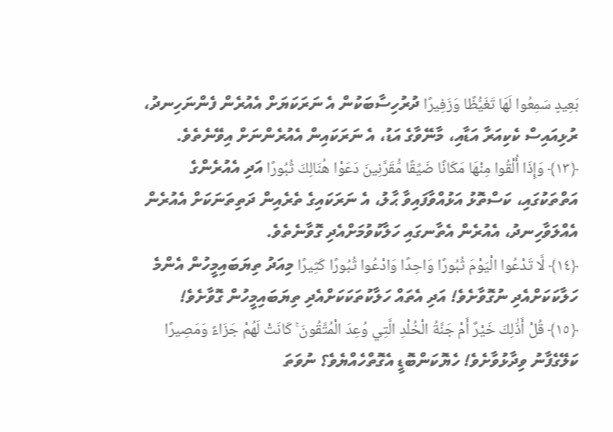بَعِيدٍ سَمِعُوا لَهَا تَغَيُّظًا وَزَفِيرًا ދުރުހިސާބަކުން އެ ނަރަކަޔަށް އެއުރެން ފެންނަހިނދު، ރުޅިއައިސް ކެކިއަރާ އަޑާއި، މާނޭވާގެ އަޑު، އެ ނަރަކައިން އެއުރެންނަށް އިވޭނެތެވެ.
﴿١٣﴾ وَإِذَا أُلْقُوا مِنْهَا مَكَانًا ضَيِّقًا مُّقَرَّنِينَ دَعَوْا هُنَالِكَ ثُبُورًا އަދި އެއުރެންގެ އަތްތަކުގައި، ކަސްތޮޅު އަޅުއްވާފައިވާ ޙާލު، އެ ނަރަކައިގެ ތެރެއިން ދަތިތަނަކަށް އެއުރެން އެއްލަވާހިނދު، އެއުރެން އެތާނގައި ހަލާކުވުމަށްއެދި ގޮވާނެތެވެ.
﴿١٤﴾ لَّا تَدْعُوا الْيَوْمَ ثُبُورًا وَاحِدًا وَادْعُوا ثُبُورًا كَثِيرًا މިއަދު ތިޔަބައިމީހުން އެންމެ ހަލާކަކަށްއެދި ނުގޮވާށެވެ! އަދި އެތައް ހަލާކުތަކަކަށްއެދި ތިޔަބައިމީހުން ގޮވާށެވެ!
﴿١٥﴾ قُلْ أَذَٰلِكَ خَيْرٌ أَمْ جَنَّةُ الْخُلْدِ الَّتِي وُعِدَ الْمُتَّقُونَ ۚ كَانَتْ لَهُمْ جَزَاءً وَمَصِيرًا ކަލޭގެފާނު ވިދާޅުވާށެވެ! ހެޔޮކަންބޮޑީ އެގޮތްހެއްޔެވެ؟ ނުވަތަ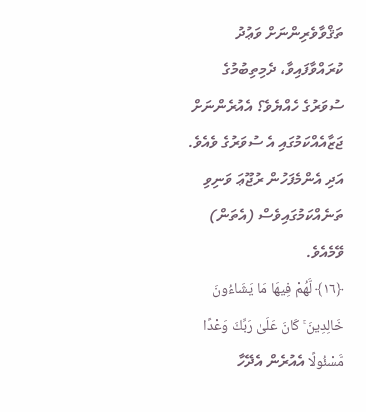ތަޤްވާވެރިންނަށް ވަޢުދު ކުރައްވާފައިވާ، ދެމިތިބުމުގެ ސުވަރުގެ ހެއްޔެވެ؟ އެއުރެންނަށް ޖަޒާއެއްކަމުގައި އެ ސުވަރުގެ ވެއެވެ. އަދި އެންމެފަހުން ރުޖޫޢަ ވަނިވި ތަނެއްކަމުގައިވެސް (އެތަން) ވޭމެއެވެ.
﴿١٦﴾ لَّهُمْ فِيهَا مَا يَشَاءُونَ خَالِدِينَ ۚ كَانَ عَلَىٰ رَبِّكَ وَعْدًا مَّسْئُولًا އެއުރެން އެދޭހާ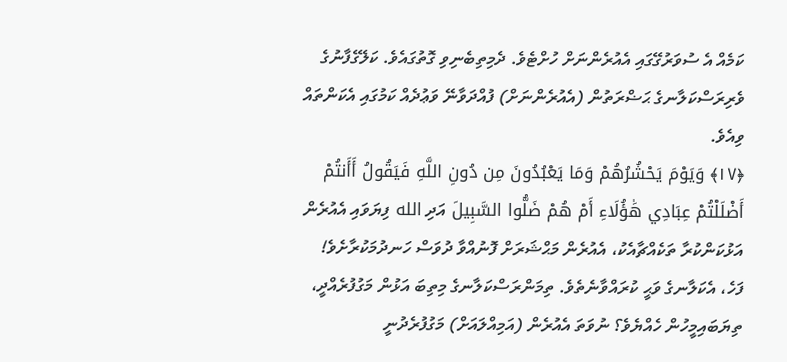ކަމެއް އެ ސުވަރުގޭގައި އެއުރެންނަށް ހުށްޓެވެ. ދެމިތިބެނިވި ގޮތުގައެވެ. ކަލޭގެފާނުގެ ވެރިރަސްކަލާނގެ ޙަޟްރަތުން (އެއުރެންނަށް) ފުއްދަވާނޭ ވަޢުދެއް ކަމުގައި އެކަންތައް ވިއެވެ.
﴿١٧﴾ وَيَوْمَ يَحْشُرُهُمْ وَمَا يَعْبُدُونَ مِن دُونِ اللَّهِ فَيَقُولُ أَأَنتُمْ أَضْلَلْتُمْ عِبَادِي هَٰؤُلَاءِ أَمْ هُمْ ضَلُّوا السَّبِيلَ އަދި الله ފިޔަވައި އެއުރެން އަޅުކަންކުރާ ތަކެއްޗާއެކު، އެއުރެން މަޙްޝަރަށް ފޮނުއްވާ ދުވަސް ހަނދުމަކުރާށެވެ! ފަހެ، އެކަލާނގެ ވަޙީ ކުރައްވާނެތެވެ. ތިމަންރަސްކަލާނގެ މިތިބަ އަޅުން މަގުފުރެއްދީ، ތިޔަބައިމީހުން ހެއްޔެވެ؟ ނުވަތަ އެއުރެން (އަމިއްލައަށް) މަގުފުރެދުނީ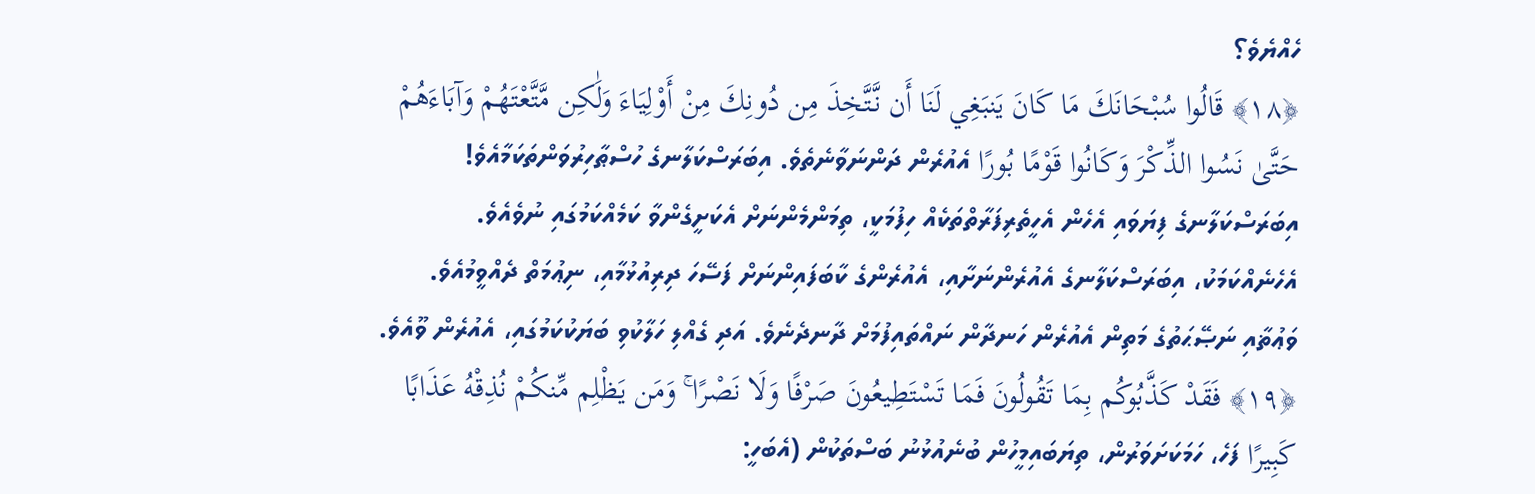ހެއްޔެވެ؟
﴿١٨﴾ قَالُوا سُبْحَانَكَ مَا كَانَ يَنبَغِي لَنَا أَن نَّتَّخِذَ مِن دُونِكَ مِنْ أَوْلِيَاءَ وَلَٰكِن مَّتَّعْتَهُمْ وَآبَاءَهُمْ حَتَّىٰ نَسُوا الذِّكْرَ وَكَانُوا قَوْمًا بُورًا އެއުރެން ދަންނަވާނެތެވެ. އިބަރަސްކަލާނގެ ހުސްޠާހިރުވަންތަކަމާއެވެ! އިބަރަސްކަލާނގެ ފިޔަވައި އެހެން އެހީތެރިފަރާތްތަކެއް ހިފުމަކީ، ތިމަންމެންނަށް އެކަށީގެންވާ ކަމެއްކަމުގައި ނުވެއެވެ. އެހެނެއްކަމަކު، އިބަރަސްކަލާނގެ އެއުރެންނަށާއި، އެއުރެންގެ ކާބަފައިންނަށް ފަސޭހަ ދިރިއުޅުމާއި، ނިޢުމަތް ދެއްވީމުއެވެ. ވަޢުޡާއި ނަޞޭޙަތުގެ މަތިން އެއުރެން ހަނދާން ނައްތައިފުމަށް ދާނދެނެވެ. އަދި ގެއްލި ހަލާކުވި ބަޔަކުކަމުގައި، އެއުރެން ވޫއެވެ.
﴿١٩﴾ فَقَدْ كَذَّبُوكُم بِمَا تَقُولُونَ فَمَا تَسْتَطِيعُونَ صَرْفًا وَلَا نَصْرًا ۚ وَمَن يَظْلِم مِّنكُمْ نُذِقْهُ عَذَابًا كَبِيرًا ފަހެ، ހަމަކަށަވަރުން، ތިޔަބައިމީހުން ބުނެއުޅުނު ބަސްތަކުން (އެބަހީ: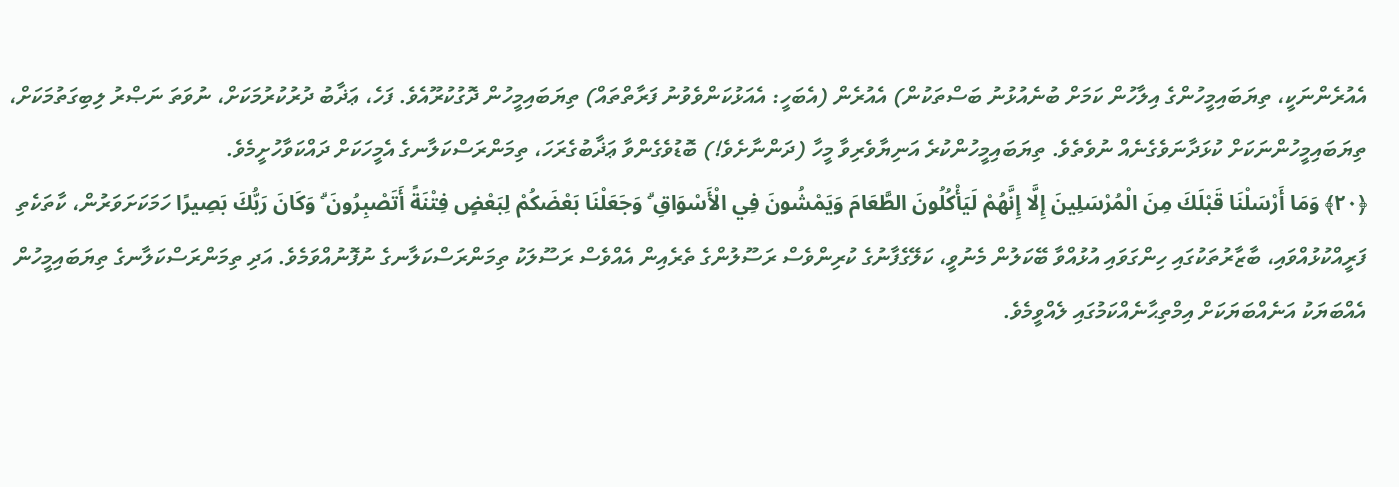އެއުރެންނަކީ، ތިޔަބައިމީހުންގެ އިލާހުން ކަމަށް ބުނެއުޅުނު ބަސްތަކުން) އެއުރެން (އެބަހީ: އެއަޅުކަންވެވުނު ފަރާތްތައް) ތިޔަބައިމީހުން ދޮގުކުރޫއެވެ. ފަހެ، ޢަޛާބު ދުރުކުރުމަކަށް، ނުވަތަ ނަޞްރު ލިބިގަތުމަކަށް، ތިޔަބައިމީހުންނަކަށް ކުޅަދާނަވެގެނެއް ނުވެތެވެ. ތިޔަބައިމީހުންކުރެ އަނިޔާވެރިވާ މީހާ (ދަންނާށެވެ!) ބޮޑުވެގެންވާ ޢަޛާބުގެރަހަ، ތިމަންރަސްކަލާނގެ އެމީހަކަށް ދައްކަވާހުށީމެވެ.
﴿٢٠﴾ وَمَا أَرْسَلْنَا قَبْلَكَ مِنَ الْمُرْسَلِينَ إِلَّا إِنَّهُمْ لَيَأْكُلُونَ الطَّعَامَ وَيَمْشُونَ فِي الْأَسْوَاقِ ۗ وَجَعَلْنَا بَعْضَكُمْ لِبَعْضٍ فِتْنَةً أَتَصْبِرُونَ ۗ وَكَانَ رَبُّكَ بَصِيرًا ހަމަކަށަވަރުން، ކާތަކެތި ފަރީއްކުޅުއްވައި، ބާޒާރުތަކުގައި ހިންގަވައި އުޅުއްވާ ބޭކަލުން މެނުވީ، ކަލޭގެފާނުގެ ކުރިންވެސް ރަސޫލުންގެ ތެރެއިން އެއްވެސް ރަސޫލަކު ތިމަންރަސްކަލާނގެ ނުފޮނުއްވަމެވެ. އަދި ތިމަންރަސްކަލާނގެ ތިޔަބައިމީހުން އެއްބަޔަކު އަނެއްބަޔަކަށް އިމްތިޙާނެއްކަމުގައި ލެއްވީމެވެ.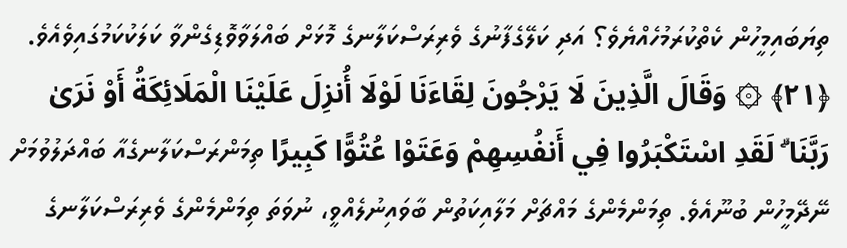ތިޔަބައިމީހުން ކެތްކުރަމުހެއްޔެވެ؟ އަދި ކަލޭގެފާނުގެ ވެރިރަސްކަލާނގެ މޮޅަށް ބައްލަވާވޮޑިގެންވާ ކަލަކުކަމުގައިވެއެވެ.
﴿٢١﴾ ۞ وَقَالَ الَّذِينَ لَا يَرْجُونَ لِقَاءَنَا لَوْلَا أُنزِلَ عَلَيْنَا الْمَلَائِكَةُ أَوْ نَرَىٰ رَبَّنَا ۗ لَقَدِ اسْتَكْبَرُوا فِي أَنفُسِهِمْ وَعَتَوْا عُتُوًّا كَبِيرًا ތިމަންރަސްކަލާނގެއާ ބައްދަލުވުމަށް ނޭދޭމީހުން ބުނޫއެވެ. ތިމަންމެންގެ މައްޗަށް މަލާއިކަތުން ބާވައިނުލެއްވީ، ނުވަތަ ތިމަންމެންގެ ވެރިރަސްކަލާނގެ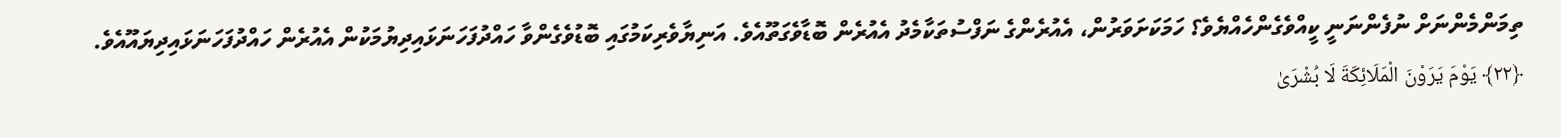ތިމަންމެންނަށް ނުފެންނަނީ ކީއްވެގެންހެއްޔެވެ؟ ހަމަކަށަވަރުން، އެއުރެންގެ ނަފްސުތަކާމެދު އެއުރެން ބޮޑާވެގަތޫއެވެ. އަނިޔާވެރިކަމުގައި ބޮޑުވެގެންވާ ހައްދުފަހަނަޅައިދިޔުމަކުން އެއުރެން ހައްދުފަހަނަޅައިދިޔައޫއެވެ.
﴿٢٢﴾ يَوْمَ يَرَوْنَ الْمَلَائِكَةَ لَا بُشْرَىٰ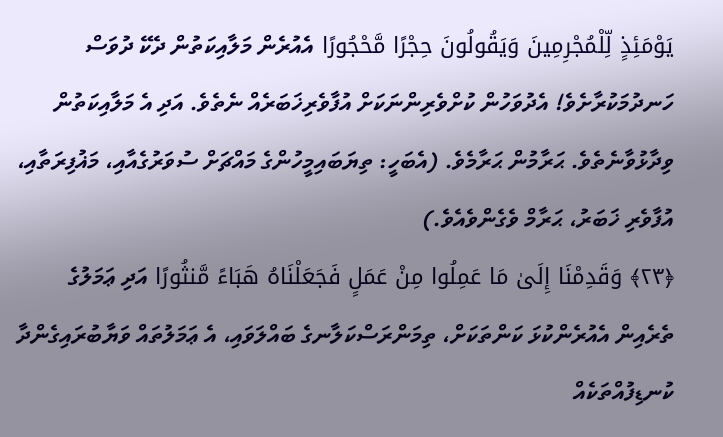يَوْمَئِذٍ لِّلْمُجْرِمِينَ وَيَقُولُونَ حِجْرًا مَّحْجُورًا އެއުރެން މަލާއިކަތުން ދެކޭ ދުވަސް ހަނދުމަކުރާށެވެ! އެދުވަހުން ކުށްވެރިންނަކަށް އުފާވެރިޚަބަރެއް ނެތެވެ. އަދި އެ މަލާއިކަތުން ވިދާޅުވާނެތެވެ. ޙަރާމުން ޙަރާމެވެ. (އެބަހީ: ތިޔަބައިމީހުންގެ މައްޗަށް ސުވަރުގެއާއި، މަޣުފިރަތާއި، އުފާވެރި ޚަބަރު، ޙަރާމް ވެގެންވެއެވެ.)
﴿٢٣﴾ وَقَدِمْنَا إِلَىٰ مَا عَمِلُوا مِنْ عَمَلٍ فَجَعَلْنَاهُ هَبَاءً مَّنثُورًا އަދި ޢަމަލުގެ ތެރެއިން އެއުރެންކުޅަ ކަންތަކަށް، ތިމަންރަސްކަލާނގެ ބައްލަވައި، އެ ޢަމަލުތައް ވަޔާބުރައިގެންދާ ކުނޑިފުއްތަކެއް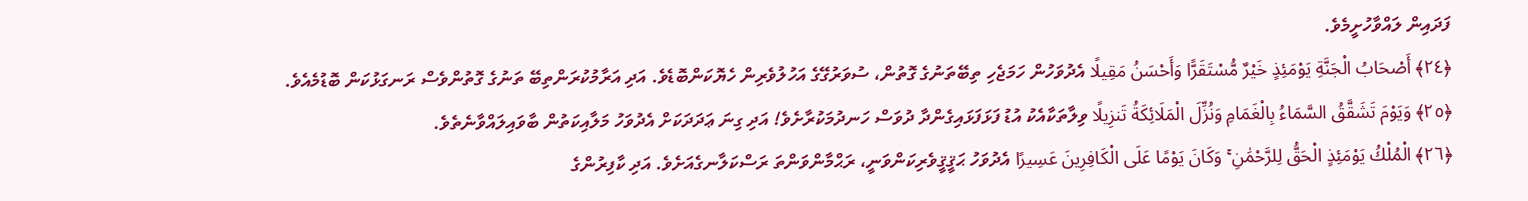ފަދައިން ލައްވާހުށީމެވެ.
﴿٢٤﴾ أَصْحَابُ الْجَنَّةِ يَوْمَئِذٍ خَيْرٌ مُّسْتَقَرًّا وَأَحْسَنُ مَقِيلًا އެދުވަހުން ހަމަޖެހި ތިބޭތަނުގެ ގޮތުން، ސުވަރުގޭގެ އަހުލުވެރިން ހެޔޮކަންބޮޑެވެ. އަދި އަރާމުކުރަންތިބޭ ތަނުގެ ގޮތުންވެސް ރަނގަޅުކަން ބޮޑުމެއެވެ.
﴿٢٥﴾ وَيَوْمَ تَشَقَّقُ السَّمَاءُ بِالْغَمَامِ وَنُزِّلَ الْمَلَائِكَةُ تَنزِيلًا ވިލާތަކާއެކު އުޑު ފަޅަފަޅައިގެންދާ ދުވަސް ހަނދުމަކުރާށެވެ! އަދި ގިނަ ޢަދަދަކަށް އެދުވަހު މަލާއިކަތުން ބާވައިލައްވާނެތެވެ.
﴿٢٦﴾ الْمُلْكُ يَوْمَئِذٍ الْحَقُّ لِلرَّحْمَٰنِ ۚ وَكَانَ يَوْمًا عَلَى الْكَافِرِينَ عَسِيرًا އެދުވަހު ޙަޤީޤީވެރިކަންވަނީ، ރަޙްމާންވަންތަ ރަސްކަލާނގެއަށެވެ. އަދި ކާފިރުންގެ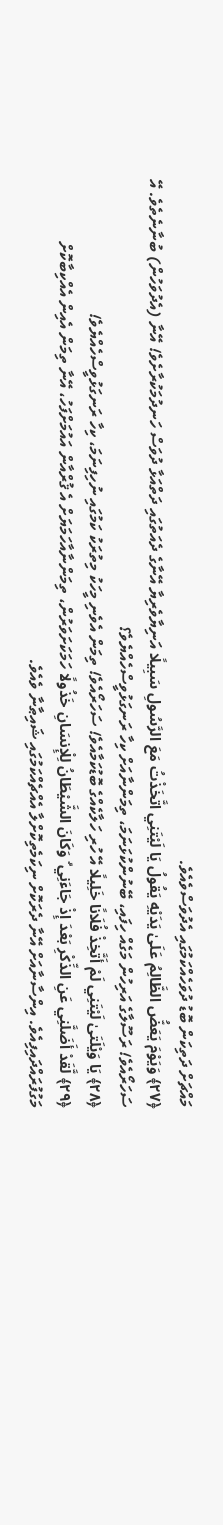މައްޗަށް ދަތިކަން ބޮޑު ދުވަހެއްކަމުގައި އެދުވަސްވެއެވެ.
﴿٢٧﴾ وَيَوْمَ يَعَضُّ الظَّالِمُ عَلَىٰ يَدَيْهِ يَقُولُ يَا لَيْتَنِي اتَّخَذْتُ مَعَ الرَّسُولِ سَبِيلًا އަނިޔާވެރިޔާ އޭނާގެ ދެއަތުގައި ދަތްއަޅާ ދުވަސް ހަނދުމަކުރާށެވެ! އޭނާ (އެދުވަހުން) ބުނާނެތެވެ. އޭ ސަހަރޯއެވެ! ރަސޫލާގެ އަރިހުން މަގެއް ހިފައި، ބޭނުންކުޅަނަމަ، ތިމަންނާއަށް ކިހާ ރަނގަޅުވީސްހެއްޔެވެ؟
﴿٢٨﴾ يَا وَيْلَتَىٰ لَيْتَنِي لَمْ أَتَّخِذْ فُلَانًا خَلِيلًا އޭ ހުރި ހަލާކެއްގެ ބޮޑުކަމާއެވެ! ސަހަރޯއެވެ! ތިމަން އެވެނި މީހަކު މިތުރަކު ކަމުގައި ނުހިފިނަމަ، ކިހާ ރަނގަޅުވީސްހެއްޔެވެ!
﴿٢٩﴾ لَّقَدْ أَضَلَّنِي عَنِ الذِّكْرِ بَعْدَ إِذْ جَاءَنِي ۗ وَكَانَ الشَّيْطَانُ لِلْإِنسَانِ خَذُولًا ހަމަކަށަވަރުން، ތިމަންނާއާހަމަޔަށް އެ ޤުރްއާން އައުމަށްފަހު، އޭނާ ތިމަން އެއިން އެއްކިބާކޮށް މަގުފުރައްދައިފިއެވެ. އިންސާނާއަށް އޭނާ ދެރަކޮށް ނިކަމެތިކޮށްލާ އެއްޗެއްކަމުގައި ޝައިޠާނާ ވެއެވެ.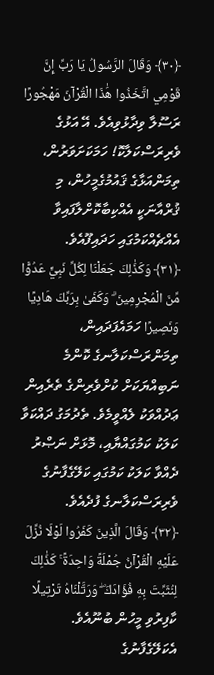﴿٣٠﴾ وَقَالَ الرَّسُولُ يَا رَبِّ إِنَّ قَوْمِي اتَّخَذُوا هَٰذَا الْقُرْآنَ مَهْجُورًا ރަސޫލާ ވިދާޅުވިއެވެ. އޭ އަޅުގެ ވެރިރަސްކަލާކޮ! ހަމަކަށަވަރުން، ތިމަންއަޅާގެ ޤައުމުގެމީހުން، މި ޤުރްއާނަކީ އެއްކިބާކޮށްލާފައިވާ އެއްޗެއްކަމުގައި ހަދައިފޫއެވެ.
﴿٣١﴾ وَكَذَٰلِكَ جَعَلْنَا لِكُلِّ نَبِيٍّ عَدُوًّا مِّنَ الْمُجْرِمِينَ ۗ وَكَفَىٰ بِرَبِّكَ هَادِيًا وَنَصِيرًا ހަމައެފަދައިން، ތިމަންރަސްކަލާނގެ ކޮންމެ ނަބިއްޔަކަށް ކުށްވެރިންގެ ތެރެއިން ޢަދުއްވަކު ލެއްވީމެވެ. ތެދުމަގު ދައްކަވާ ކަލަކު ކަމުގައްޔާއި، މޮޅަށް ނަޞްރު ދެއްވާ ކަލަކު ކަމުގައި ކަލޭގެފާނުގެ ވެރިރަސްކަލާނގެ ފުދެއެވެ.
﴿٣٢﴾ وَقَالَ الَّذِينَ كَفَرُوا لَوْلَا نُزِّلَ عَلَيْهِ الْقُرْآنُ جُمْلَةً وَاحِدَةً ۚ كَذَٰلِكَ لِنُثَبِّتَ بِهِ فُؤَادَكَ ۖ وَرَتَّلْنَاهُ تَرْتِيلًا ކާފިރުވި މީހުން ބުނޫއެވެ. އެކަލޭގެފާނުގެ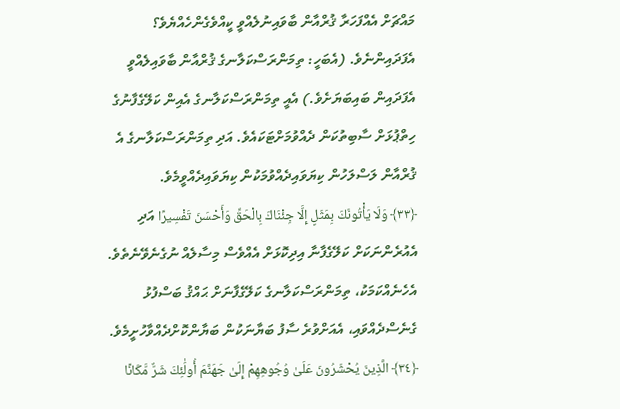މައްޗަށް އެއްފަހަރާ ޤުރްއާން ބާވައިނުލެއްވީ ކީއްވެގެންހެއްޔެވެ؟ އެފަދައިންނެވެ. (އެބަހީ: ތިމަންރަސްކަލާނގެ ޤުރްއާން ބާވައިލެއްވީ އެފަދައިން ބައިބަޔަށެވެ.) އެއީ ތިމަންރަސްކަލާނގެ އެއިން ކަލޭގެފާނުގެ ހިތްޕުޅަށް ސާބިތުކަން ދެއްވުމަށްޓަކައެވެ. އަދި ތިމަންރަސްކަލާނގެ އެ ޤުރްއާން ލަސްލަހުން ކިޔަވައިދެއްވުމަކުން ކިޔަވައިދެއްވީމެވެ.
﴿٣٣﴾ وَلَا يَأْتُونَكَ بِمَثَلٍ إِلَّا جِئْنَاكَ بِالْحَقِّ وَأَحْسَنَ تَفْسِيرًا އަދި އެއުރެންނަކަށް ކަލޭގެފާނާ އިދިކޮޅަށް އެއްވެސް މިސާލެއް ނުގެނެވޭނެތެވެ. އެހެނެއްކަމަކު، ތިމަންރަސްކަލާނގެ ކަލޭގެފާނަށް ޙައްޤު ބަސްފުޅު ގެނެސްދެއްވައި، އެއަށްވުރެ ސާފު ބަޔާނަކުން ބަޔާންކޮށްދެއްވާހުށީމެވެ.
﴿٣٤﴾ الَّذِينَ يُحْشَرُونَ عَلَىٰ وُجُوهِهِمْ إِلَىٰ جَهَنَّمَ أُولَٰئِكَ شَرٌّ مَّكَانًا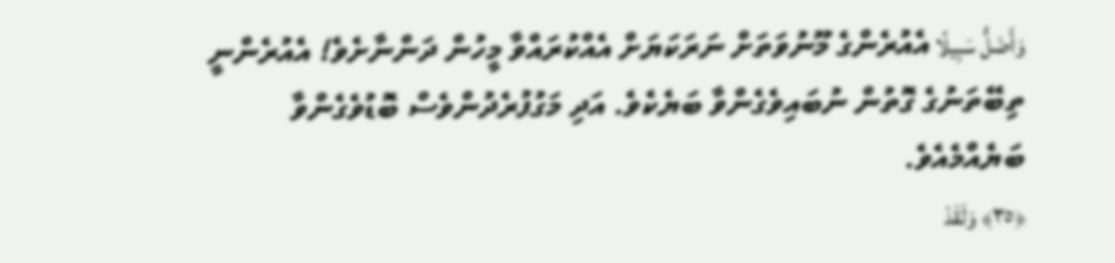وَأَضَلُّ سَبِيلًا އެއުރެންގެ މޫނުވަތަށް ނަރަކަޔަށް އެއްކުރައްވާ މީހުން ދަންނާށެވެ! އެއުރެންނީ ތިބޭތަނުގެ ގޮތުން ނުބައިވެގެންވާ ބަޔެކެވެ. އަދި މަގުފުރެދުންވެސް ބޮޑުވެގެންވާ ބަޔެއްމެއެވެ.
﴿٣٥﴾ وَلَقَدْ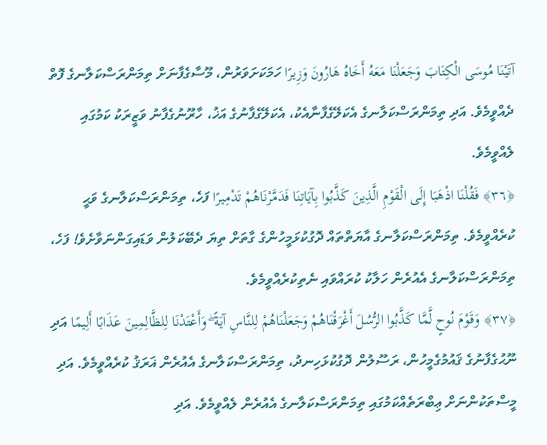آتَيْنَا مُوسَى الْكِتَابَ وَجَعَلْنَا مَعَهُ أَخَاهُ هَارُونَ وَزِيرًا ހަމަކަށަވަރުން، މޫސާގެފާނަށް ތިމަންރަސްކަލާނގެ ފޮތް ދެއްވީމެވެ. އަދި ތިމަންރަސްކަލާނގެ އެކަލޭގެފާނާއެކު، އެކަލޭގެފާނުގެ އަޚު، ހާރޫނުގެފާނު ވަޒީރަކު ކަމުގައި ލެއްވީމެވެ.
﴿٣٦﴾ فَقُلْنَا اذْهَبَا إِلَى الْقَوْمِ الَّذِينَ كَذَّبُوا بِآيَاتِنَا فَدَمَّرْنَاهُمْ تَدْمِيرًا ފަހެ، ތިމަންރަސްކަލާނގެ ވަޙީ ކުރެއްވީމެވެ. ތިމަންރަސްކަލާނގެ އާޔަތްތައް ދޮގުކުޅަމީހުންގެ ގާތަށް ތިޔަ ދެބޭކަލުން ވަޑައިގަންނަވާށެވެ! ފަހެ، ތިމަންރަސްކަލާނގެ އެއުރެން ހަލާކު ކުރައްވައި ނެތިކުރެއްވީމެވެ.
﴿٣٧﴾ وَقَوْمَ نُوحٍ لَّمَّا كَذَّبُوا الرُّسُلَ أَغْرَقْنَاهُمْ وَجَعَلْنَاهُمْ لِلنَّاسِ آيَةً ۖ وَأَعْتَدْنَا لِلظَّالِمِينَ عَذَابًا أَلِيمًا އަދި ނޫޙުގެފާނުގެ ޤައުމުގެމީހުން، ރަސޫލުން ދޮގުކުޅަހިނދު، ތިމަންރަސްކަލާނގެ އެއުރެން ޣަރަޤު ކުރެއްވީމެވެ. އަދި މީސްތަކުންނަށް ޢިބްރަތެއްކަމުގައި ތިމަންރަސްކަލާނގެ އެއުރެން ލެއްވީމެވެ. އަދި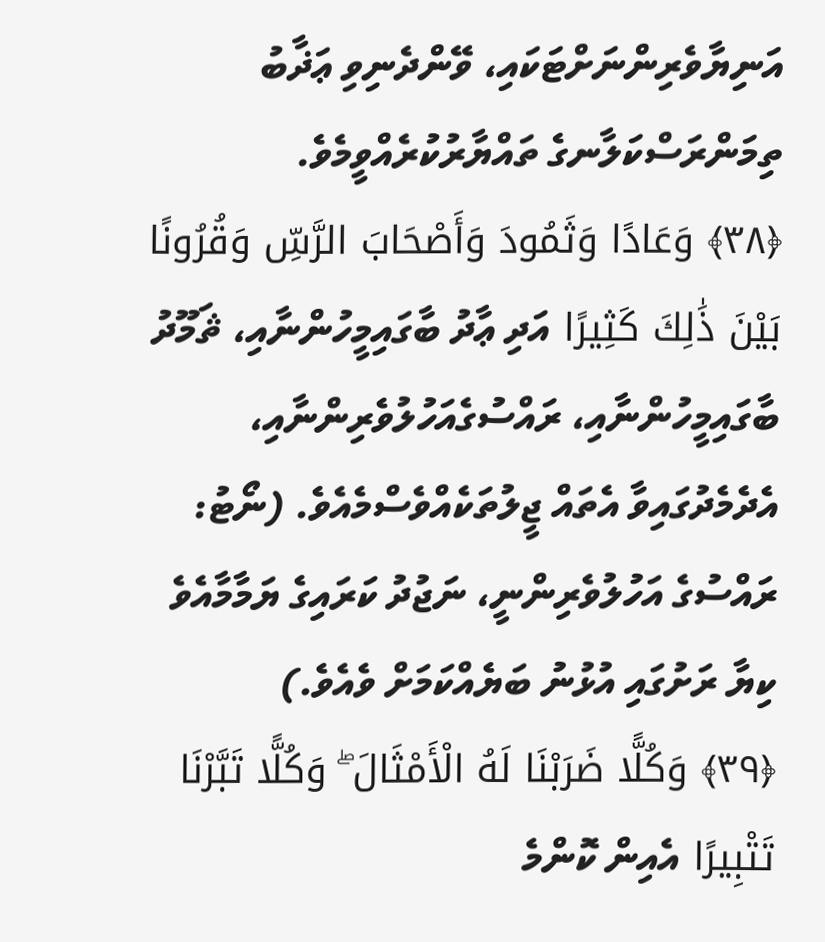އަނިޔާވެރިންނަށްޓަކައި، ވޭންދެނިވި ޢަޛާބު ތިމަންރަސްކަލާނގެ ތައްޔާރުކުރެއްވީމެވެ.
﴿٣٨﴾ وَعَادًا وَثَمُودَ وَأَصْحَابَ الرَّسِّ وَقُرُونًا بَيْنَ ذَٰلِكَ كَثِيرًا އަދި ޢާދު ބާގައިމީހުންނާއި، ޘަމޫދު ބާގައިމީހުންނާއި، ރައްސުގެއަހުލުވެރިންނާއި، އެދެމެދުގައިވާ އެތައް ޖީލުތަކެއްވެސްމެއެވެ. (ނޯޓު: ރައްސުގެ އަހުލުވެރިންނީ، ނަޖުދު ކަރައިގެ ޔަމާމާއެވެ ކިޔާ ރަށުގައި އުޅުނު ބަޔެއްކަމަށް ވެއެވެ.)
﴿٣٩﴾ وَكُلًّا ضَرَبْنَا لَهُ الْأَمْثَالَ ۖ وَكُلًّا تَبَّرْنَا تَتْبِيرًا އެއިން ކޮންމެ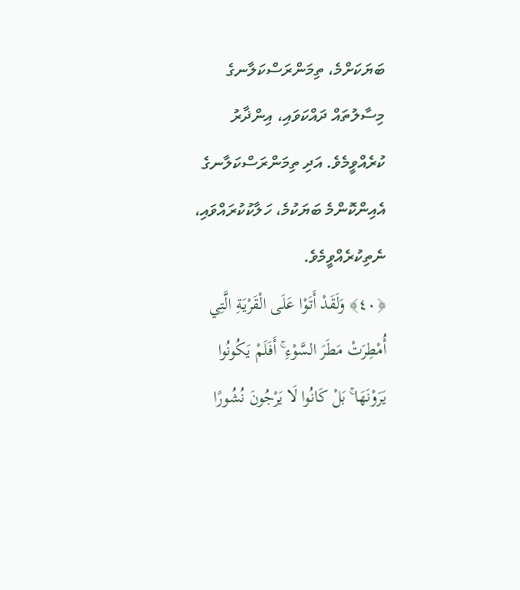ބަޔަކަށްމެ، ތިމަންރަސްކަލާނގެ މިސާލުތައް ދައްކަވައި، އިންޛާރު ކުރެއްވީމެވެ. އަދި ތިމަންރަސްކަލާނގެ އެއިންކޮންމެ ބަޔަކުމެ، ހަލާކުކުރައްވައި، ނެތިކުރެއްވީމެވެ.
﴿٤٠﴾ وَلَقَدْ أَتَوْا عَلَى الْقَرْيَةِ الَّتِي أُمْطِرَتْ مَطَرَ السَّوْءِ ۚ أَفَلَمْ يَكُونُوا يَرَوْنَهَا ۚ بَلْ كَانُوا لَا يَرْجُونَ نُشُورًا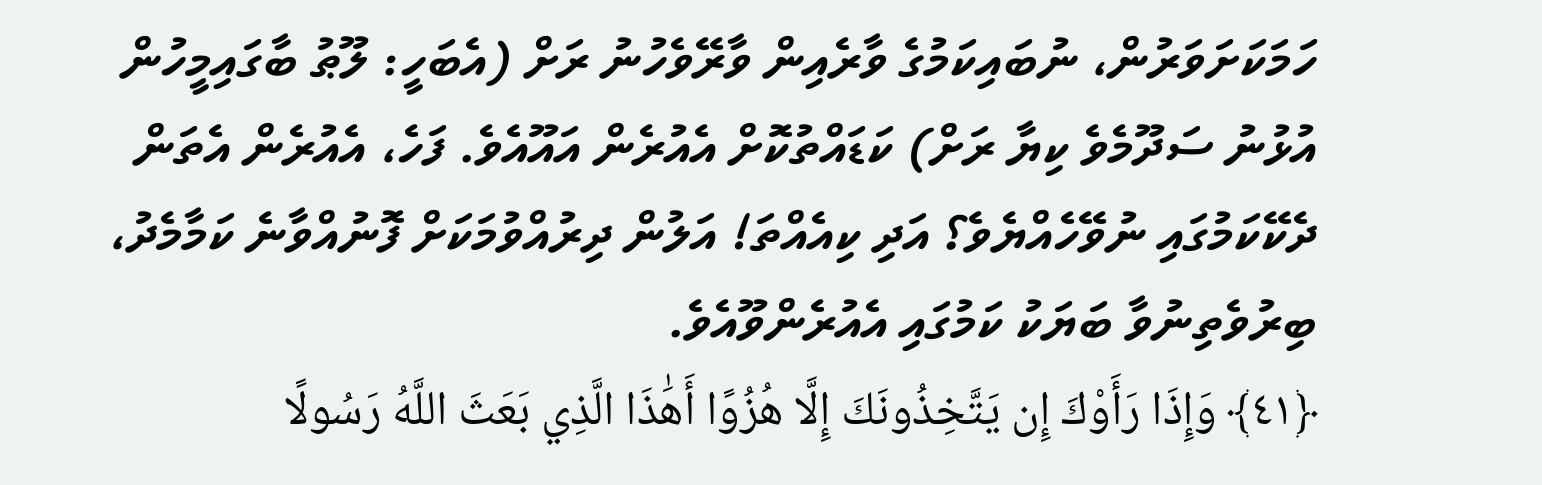ހަމަކަށަވަރުން، ނުބައިކަމުގެ ވާރެއިން ވާރޭވެހުނު ރަށް (އެބަހީ: ލޫޠު ބާގައިމީހުން އުޅުނު ސަދޫމެވެ ކިޔާ ރަށް) ކަޑައްތުކޮށް އެއުރެން އައޫއެވެ. ފަހެ، އެއުރެން އެތަން ދެކޭކަމުގައި ނުވޭހެއްޔެވެ؟ އަދި ކިއެއްތަ! އަލުން ދިރުއްވުމަކަށް ފޮނުއްވާނެ ކަމާމެދު، ބިރުވެތިނުވާ ބަޔަކު ކަމުގައި އެއުރެންވޫއެވެ.
﴿٤١﴾ وَإِذَا رَأَوْكَ إِن يَتَّخِذُونَكَ إِلَّا هُزُوًا أَهَٰذَا الَّذِي بَعَثَ اللَّهُ رَسُولًا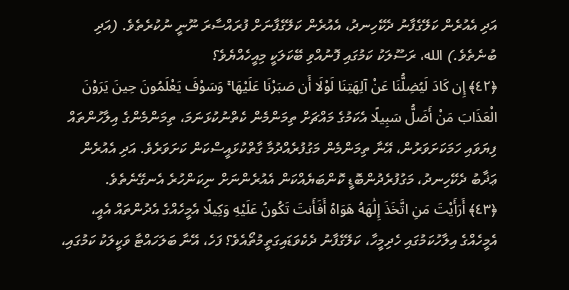އަދި އެއުރެން ކަލޭގެފާނު ދެކޭހިނދު، އެއުރެން ކަލޭގެފާނަށް ފުރައްސާރަ ނޫނީ ނުކުރެތެވެ. (އަދި ބުނެތެވެ.) الله، ރަސޫލަކު ކަމުގައި ފޮނުއްވި ބޭކަލަކީ މިއީހެއްޔެވެ؟
﴿٤٢﴾ إِن كَادَ لَيُضِلُّنَا عَنْ آلِهَتِنَا لَوْلَا أَن صَبَرْنَا عَلَيْهَا ۚ وَسَوْفَ يَعْلَمُونَ حِينَ يَرَوْنَ الْعَذَابَ مَنْ أَضَلُّ سَبِيلًا އެކަމުގެ މައްޗަށް ތިމަންމެން ކެތްނުކުޅަނަމަ، ތިމަންމެންގެ އިލާހުންތައް ފިޔަވައި ހަމަކަށަވަރުން، އޭނާ ތިމަންމެން މަގުފުރެއްދުމާ ގާތްކުޅައީސްކަން ކަށަވަރެވެ. އަދި އެއުރެން ޢަޛާބު ދެކޭހިނދު، މަގުފުރެދުންބޮޑީ ކޮންބަޔެއްކަން އެއުރެންނަށް ނިކަންހުރެ އެނގޭނެތެވެ.
﴿٤٣﴾ أَرَأَيْتَ مَنِ اتَّخَذَ إِلَٰهَهُ هَوَاهُ أَفَأَنتَ تَكُونُ عَلَيْهِ وَكِيلًا އެމީހެއްގެ އެދުންތައް އެއީ، އެމީހެއްގެ އިލާހުކަމުގައި ހެދިމީހާ، ކަލޭގެފާނު ދެކެވަޑައިގަތީމުތޯއެވެ؟ ފަހެ، އޭނާ ބަލަހައްޓާ ވަކީލަކު ކަމުގައި،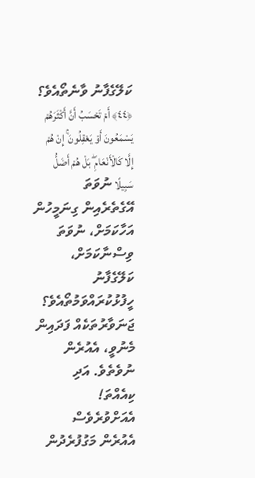ކަލޭގެފާނު ވާނެތޯއެވެ؟
﴿٤٤﴾ أَمْ تَحْسَبُ أَنَّ أَكْثَرَهُمْ يَسْمَعُونَ أَوْ يَعْقِلُونَ ۚ إِنْ هُمْ إِلَّا كَالْأَنْعَامِ ۖ بَلْ هُمْ أَضَلُّ سَبِيلًا ނުވަތަ އޭގެތެރެއިން ގިނަމީހުން އަހާކަމަށް، ނުވަތަ ވިސްނާކަމަށް، ކަލޭގެފާނު ހީފުޅުކުރައްވަމުތޯއެވެ؟ ޖަނަވާރުތަކެއް ފަދައިން މެނުވީ، އެއުރެން ނުވެތެވެ. އަދި ކިއެއްތަ! އެއަށްވުރެވެސް އެއުރެން މަގުފުރެދުން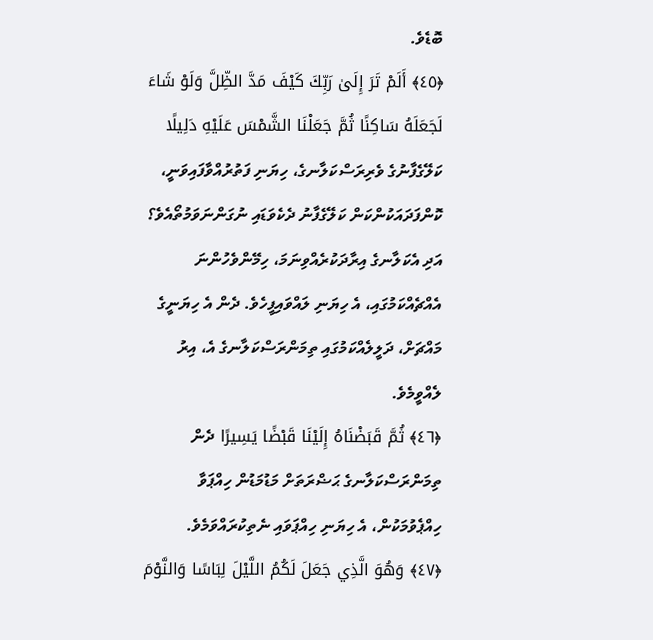ބޮޑެވެ.
﴿٤٥﴾ أَلَمْ تَرَ إِلَىٰ رَبِّكَ كَيْفَ مَدَّ الظِّلَّ وَلَوْ شَاءَ لَجَعَلَهُ سَاكِنًا ثُمَّ جَعَلْنَا الشَّمْسَ عَلَيْهِ دَلِيلًا ކަލޭގެފާނުގެ ވެރިރަސްކަލާނގެ، ހިޔަނި ފަތުރުއްވާފައިވަނީ، ކޮންފަދައަކުންކަން ކަލޭގެފާނު ދެކެވަޑައި ނުގަންނަވަމުތޯއެވެ؟ އަދި އެކަލާނގެ އިރާދަކުރެއްވިނަމަ، ހިމޭންވެހުންނަ އެއްޗެއްކަމުގައި، އެ ހިޔަނި ލައްވައިފީހެވެ. ދެން އެ ހިޔަނީގެ މައްޗަށް، ދަލީލެއްކަމުގައި ތިމަންރަސްކަލާނގެ އެ، އިރު ލެއްވީމެވެ.
﴿٤٦﴾ ثُمَّ قَبَضْنَاهُ إِلَيْنَا قَبْضًا يَسِيرًا ދެން ތިމަންރަސްކަލާނގެ ޙަޟްރަތަށް މަޑުމަޑުން ހިއްޕަވާ ހިއްޕެވުމަކުން، އެ ހިޔަނި ހިއްޕަވައި ނެތިކުރައްވަމެވެ.
﴿٤٧﴾ وَهُوَ الَّذِي جَعَلَ لَكُمُ اللَّيْلَ لِبَاسًا وَالنَّوْمَ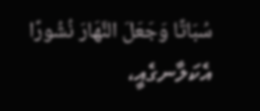سُبَاتًا وَجَعَلَ النَّهَارَ نُشُورًا އެކަލާނގެއީ،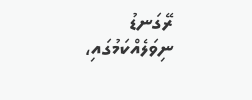ރޭގަނޑު ނިވަލެއްކަމުގައި،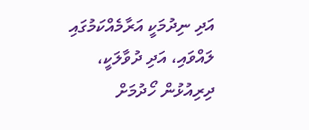އަދި ނިދުމަކީ އަރާމެއްކަމުގައި ލައްވައި، އަދި ދުވާލަކީ، ދިރިއުޅުން ހޯދުމަށް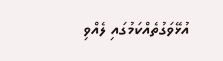އުޅޭވަގުތެއްކަމުގައި ލެއްވި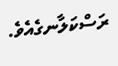ރަސްކަލާނގެއެވެ.